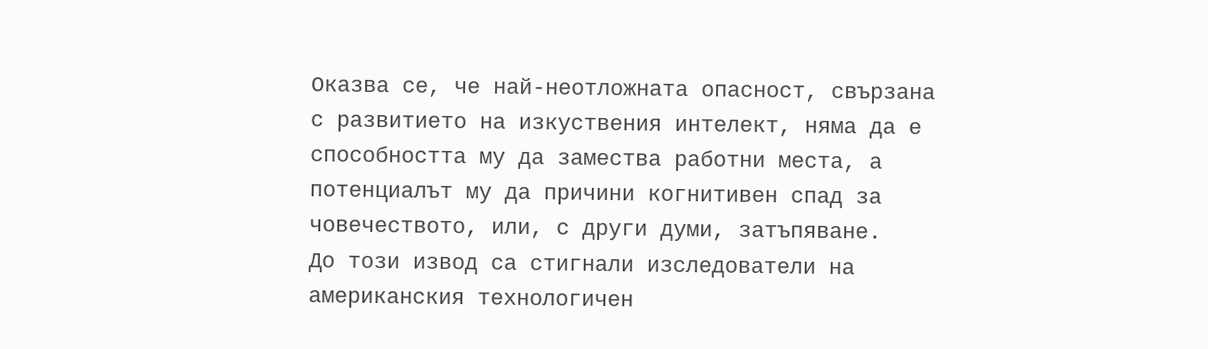Оказва се, че най-неотложната опасност, свързана с развитието на изкуствения интелект, няма да е способността му да замества работни места, а потенциалът му да причини когнитивен спад за човечеството, или, с други думи, затъпяване.
До този извод са стигнали изследователи на американския технологичен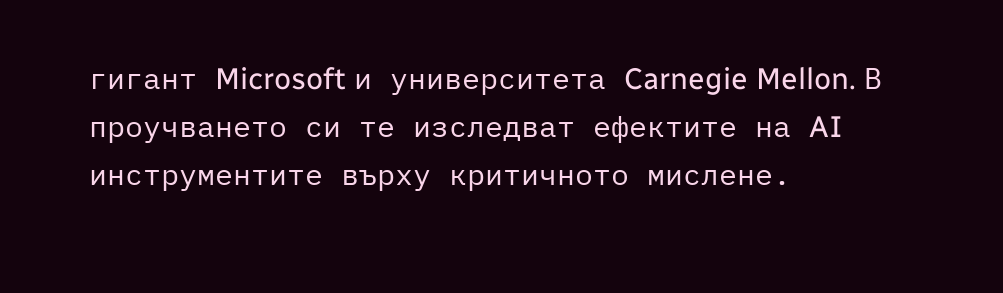гигант Microsoft и университета Carnegie Mellon. В проучването си те изследват ефектите на AI инструментите върху критичното мислене.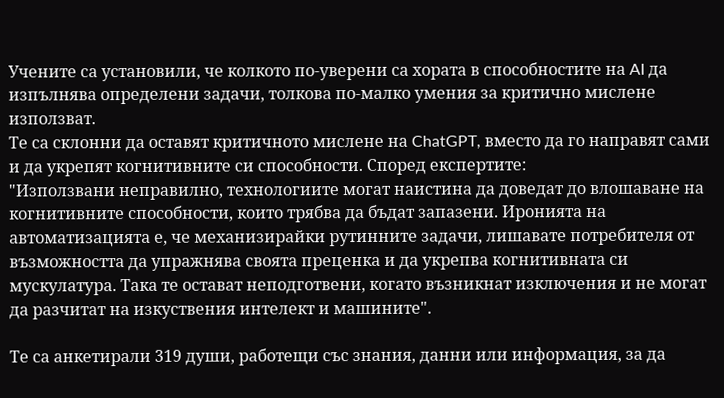Учените са установили, че колкото по-уверени са хората в способностите на AI да изпълнява определени задачи, толкова по-малко умения за критично мислене използват.
Те са склонни да оставят критичното мислене на ChatGPT, вместо да го направят сами и да укрепят когнитивните си способности. Според експертите:
"Използвани неправилно, технологиите могат наистина да доведат до влошаване на когнитивните способности, които трябва да бъдат запазени. Иронията на автоматизацията е, че механизирайки рутинните задачи, лишавате потребителя от възможността да упражнява своята преценка и да укрепва когнитивната си мускулатура. Така те остават неподготвени, когато възникнат изключения и не могат да разчитат на изкуствения интелект и машините".

Те са анкетирали 319 души, работещи със знания, данни или информация, за да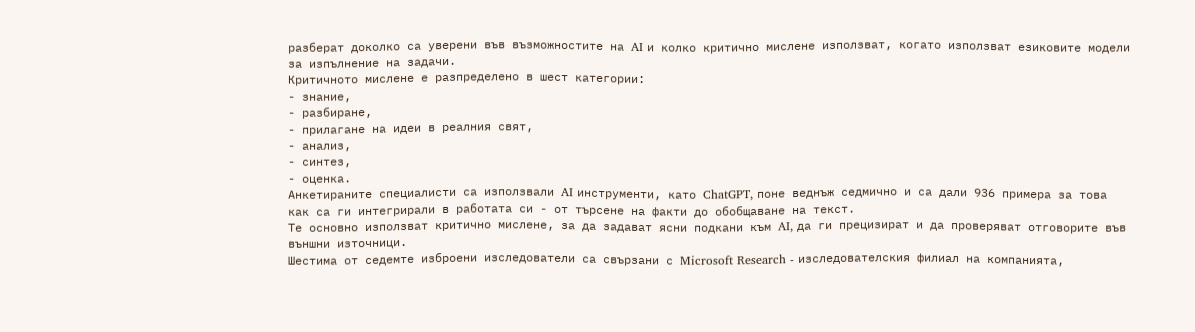разберат доколко са уверени във възможностите на AI и колко критично мислене използват, когато използват езиковите модели за изпълнение на задачи.
Критичното мислене е разпределено в шест категории:
- знание,
- разбиране,
- прилагане на идеи в реалния свят,
- анализ,
- синтез,
- оценка.
Анкетираните специалисти са използвали AI инструменти, като ChatGPT, поне веднъж седмично и са дали 936 примера за това как са ги интегрирали в работата си - от търсене на факти до обобщаване на текст.
Те основно използват критично мислене, за да задават ясни подкани към AI, да ги прецизират и да проверяват отговорите във външни източници.
Шестима от седемте изброени изследователи са свързани с Microsoft Research - изследователския филиал на компанията,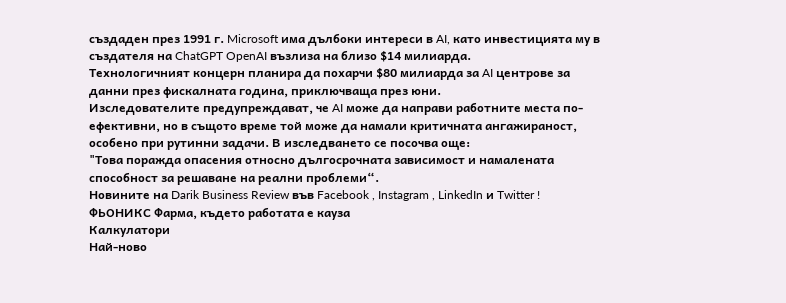създаден през 1991 г. Microsoft има дълбоки интереси в AI, като инвестицията му в създателя на ChatGPT OpenAI възлиза на близо $14 милиарда.
Технологичният концерн планира да похарчи $80 милиарда за AI центрове за данни през фискалната година, приключваща през юни.
Изследователите предупреждават, че AI може да направи работните места по-ефективни, но в същото време той може да намали критичната ангажираност, особено при рутинни задачи. В изследването се посочва още:
"Това поражда опасения относно дългосрочната зависимост и намалената способност за решаване на реални проблеми“.
Новините на Darik Business Review във Facebook , Instagram , LinkedIn и Twitter !
ФЬОНИКС Фарма, където работата е кауза
Калкулатори
Най-ново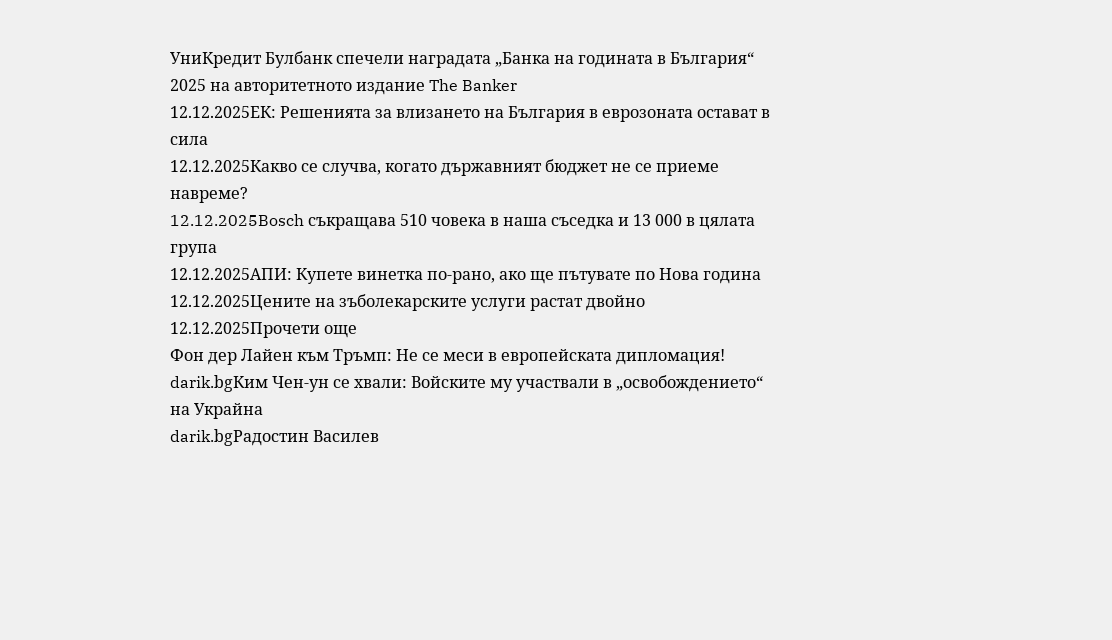УниКредит Булбанк спечели наградата „Банка на годината в България“ 2025 на авторитетното издание The Banker
12.12.2025ЕК: Решенията за влизането на България в еврозоната остават в сила
12.12.2025Какво се случва, когато държавният бюджет не се приеме навреме?
12.12.2025Bosch съкращава 510 човека в наша съседка и 13 000 в цялата група
12.12.2025АПИ: Купете винетка по-рано, ако ще пътувате по Нова година
12.12.2025Цените на зъболекарските услуги растат двойно
12.12.2025Прочети още
Фон дер Лайен към Тръмп: Не се меси в европейската дипломация!
darik.bgКим Чен-ун се хвали: Войските му участвали в „освобождението“ на Украйна
darik.bgРадостин Василев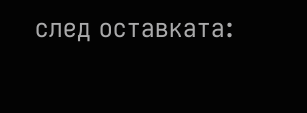след оставката: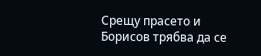Срещу прасето и Борисов трябва да се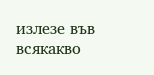излезе във всякакво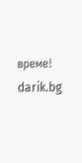време!
darik.bg